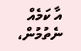އާ ކަމެއް ނެތުމުން،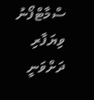ސްމާޓްފޯނު ވިޔަފާރި ދަށްވަނީ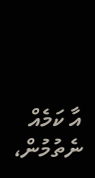އާ ކަމެއް ނެތުމުން،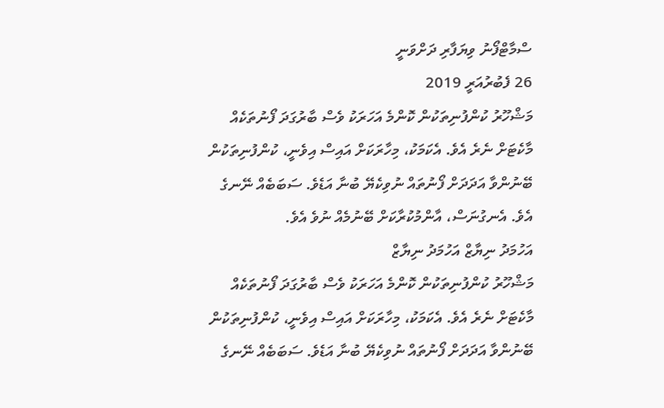ސްމާޓްފޯނު ވިޔަފާރި ދަށްވަނީ
26 ފެބުރުއަރީ 2019
މަޝްހޫރު ކުންފުނިތަކުން ކޮންމެ އަހަރަކު ވެސް ބާރުގަދަ ފޯނުތަކެއް މާކެޓަށް ނެރެ އެވެ. އެކަމަކު، މިހާރަކަށް އައިސް އިވެނީ، ކުންފުނިތަކުން ބޭނުންވާ އަދަދަށް ފޯނުތައް ނުވިކެޔޭ ބުނާ އަޑެވެ. ސަބަބެއް ނޭނގެ އެވެ. އެނގުނަސް، އާންމުކުރާކަށް ބޭނުމެއް ނުވެ އެވެ.
އަހުމަދު ނިޔާޒް އަހުމަދު ނިޔާޒް
މަޝްހޫރު ކުންފުނިތަކުން ކޮންމެ އަހަރަކު ވެސް ބާރުގަދަ ފޯނުތަކެއް މާކެޓަށް ނެރެ އެވެ. އެކަމަކު، މިހާރަކަށް އައިސް އިވެނީ، ކުންފުނިތަކުން ބޭނުންވާ އަދަދަށް ފޯނުތައް ނުވިކެޔޭ ބުނާ އަޑެވެ. ސަބަބެއް ނޭނގެ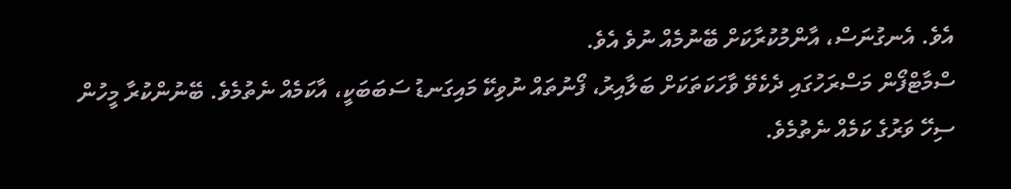އެވެ. އެނގުނަސް، އާންމުކުރާކަށް ބޭނުމެއް ނުވެ އެވެ.
ސްމާޓްފޯން މަސްރަހުގައި ދެކެވޭ ވާހަކަތަކަށް ބަލާއިރު، ފޯނުތައް ނުވިކޭ މައިގަނޑު ސަބަބަކީ، އާކަމެއް ނެތުމެވެ. ބޭނުންކުރާ މީހުން ސިހޭ ވަރުގެ ކަމެއް ނެތުމެވެ.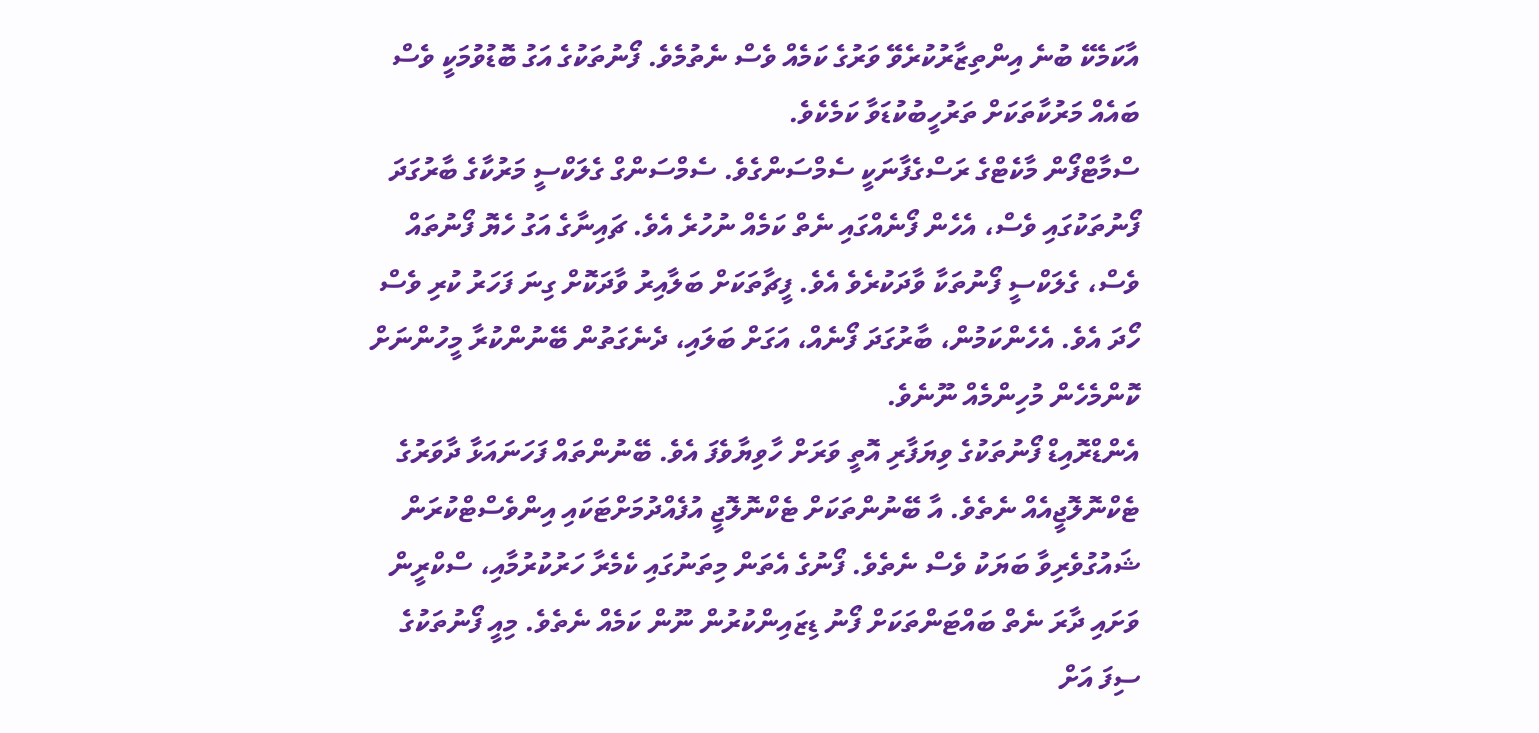އާކަމެކޭ ބުނެ އިންތިޒާރުކުރެވޭ ވަރުގެ ކަމެއް ވެސް ނެތުމެވެ. ފޯނުތަކުގެ އަގު ބޮޑުވުމަކީ ވެސް ބައެއް މަރުކާތަކަށް ތަރުހީބުކުޑަވާ ކަމެކެވެ.
ސްމާޓްފޯން މާކެޓްގެ ރަސްގެފާނަކީ ސެމްސަންގެވެ. ސެމްސަންގް ގެލަކްސީ މަރުކާގެ ބާރުގަދަ ފޯނުތަކުގައި ވެސް، އެހެން ފޯނެއްގައި ނެތް ކަމެއް ނުހުރެ އެވެ. ޗައިނާގެ އަގު ހެޔޮ ފޯނުތައް ވެސް، ގެލަކްސީ ފޯނުތަކާ ވާދަކުރެވެ އެވެ. ފީޗާތަކަށް ބަލާއިރު ވާދަކޮށް ގިނަ ފަހަރު ކުރި ވެސް ހޯދަ އެވެ. އެހެންކަމުން، ބާރުގަދަ ފޯނެއް، އަގަށް ބަލައި، ދެނެގަތުން ބޭނުންކުރާ މީހުންނަށް ކޮންމެހެން މުހިންމެއް ނޫނެވެ.
އެންޑްރޮއިޑް ފޯނުތަކުގެ ވިޔަފާރި އޮތީ ވަރަށް ހާވިޔާވެފަ އެވެ. ބޭނުންތައް ފަހަނައަޅާ ދާވަރުގެ ޓެކްނޮލޮޖީއެއް ނެތެވެ. އާ ބޭނުންތަކަށް ޓެކްނޮލޮޖީ އުފެއްދުމަށްޓަކައި އިންވެސްޓްކުރަން ޝައުގުވެރިވާ ބަޔަކު ވެސް ނެތެވެ. ފޯނުގެ އެތަން މިތަނުގައި ކެމެރާ ހަރުކުރުމާއި، ސްކްރީން ވަށައި ދާރަ ނެތް ބައްޓަންތަކަށް ފޯނު ޑިޒައިންކުރުން ނޫން ކަމެއް ނެތެވެ. މިއީ ފޯނުތަކުގެ ސިފަ އަށް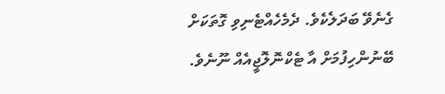ގެނެވޭ ބަދަލެކެވެ. ދެމެހެއްޓެނިވި ގޮތަކަށް ބޭނުންހިފުމަށް އާ ޓެކްނޮލޮޖީއެއް ނޫނެވެ.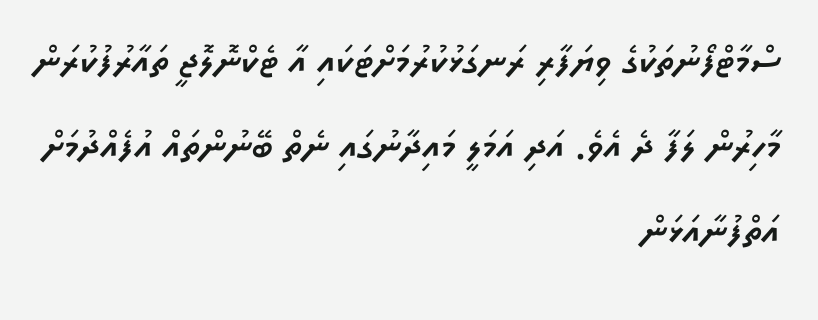ސްމާޓްފޯނުތަކުގެ ވިޔަފާރި ރަނގަޅުކުރުމަށްޓަކައި އާ ޓެކްނޮލޮޖީ ތައާރުފުކުރަން މާހިރުން ލަފާ ދެ އެވެ. އަދި އަމަލީ މައިދާނުގައި ނެތް ބޭނުންތައް އުފެއްދުމަށް އަތްފުނާއަޅަން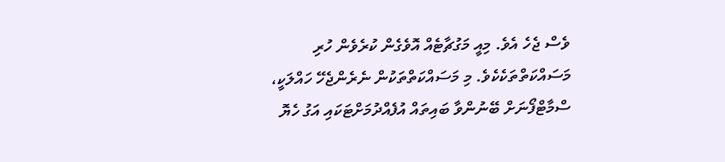ވެސް ޖެހެ އެވެ. މިއީ މަގުޗާޓެއް އޮވެގެން ކުރެވެން ހުރި މަސައްކަތްތަކެކެވެ. މި މަސައްކަތްތަކުން ނެރެންޖެހޭ ހައްލަކީ، ސްމާޓްފޯނަށް ބޭނުންވާ ބައިތައް އުފެއްދުމަށްޓަކައި އަގު ހެޔޮ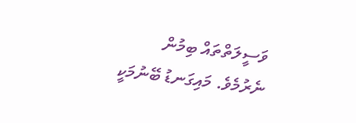ވަސީލަތްތައް ބިމުން ނެރުމެވެ. މައިގަނޑު ބޭނުމަކީ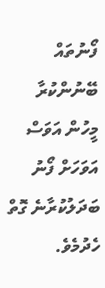ފޯނުތައް ބޭނުންކުރާ މީހުން އަވަސް އަވަހަށް ފޯނު ބަދަލުކުރާނެ ގޮތް ހެދުމެވެ.